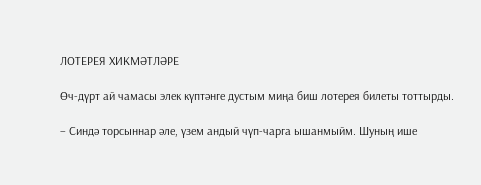ЛОТЕРЕЯ ХИКМӘТЛӘРЕ

Өч-дүрт ай чамасы элек күптәнге дустым миңа биш лотерея билеты тоттырды.

– Синдә торсыннар әле, үзем андый чүп-чарга ышанмыйм. Шуның ише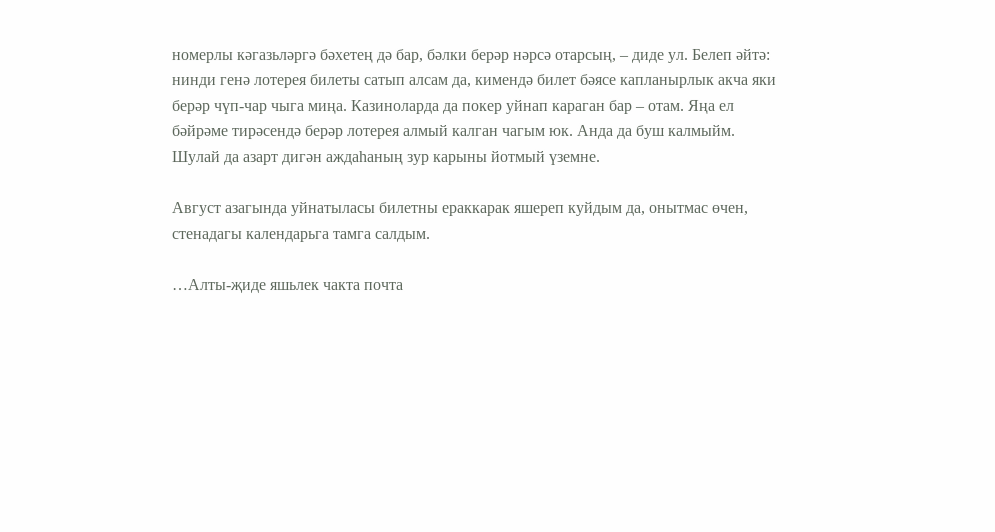номерлы кәгазьләргә бәхетең дә бар, бәлки берәр нәрсә отарсың, – диде ул. Белеп әйтә: нинди генә лотерея билеты сатып алсам да, кимендә билет бәясе капланырлык акча яки берәр чүп-чар чыга миңа. Казиноларда да покер уйнап караган бар – отам. Яңа ел бәйрәме тирәсендә берәр лотерея алмый калган чагым юк. Анда да буш калмыйм. Шулай да азарт дигән аждаһаның зур карыны йотмый үземне.

Август азагында уйнатыласы билетны ераккарак яшереп куйдым да, онытмас өчен, стенадагы календарьга тамга салдым.

…Алты-җиде яшьлек чакта почта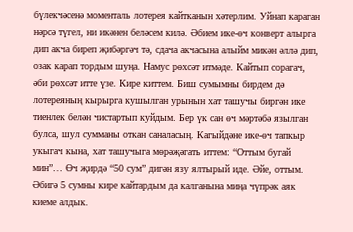бүлекчәсенә моменталь лотерея кайтканын хәтерлим. Уйнап караган нәрсә түгел, ни икәнен беләсем килә. Әбием ике-өч конверт алырга дип акча биреп җибәргәч тә, сдача акчасына алыйм микән әллә дип, озак карап тордым шуңа. Намус рөхсәт итмәде. Кайтып сорагач, әби рөхсәт итте үзе. Кире киттем. Биш сумымны бирдем дә лотереяның кырырга кушылган урынын хат ташучы биргән ике тиенлек белән чистартып куйдым. Бер үк сан өч мәртәбә язылган булса, шул сумманы откан саналасың. Кагыйдәне ике-өч тапкыр укыгач кына, хат ташучыга мөрәҗәгать иттем: “Оттым бугай мин”… Өч җирдә “50 сум” дигән язу ялтырый иде. Әйе, оттым. Әбигә 5 сумны кире кайтардым да калганына миңа чүпрәк аяк киеме алдык.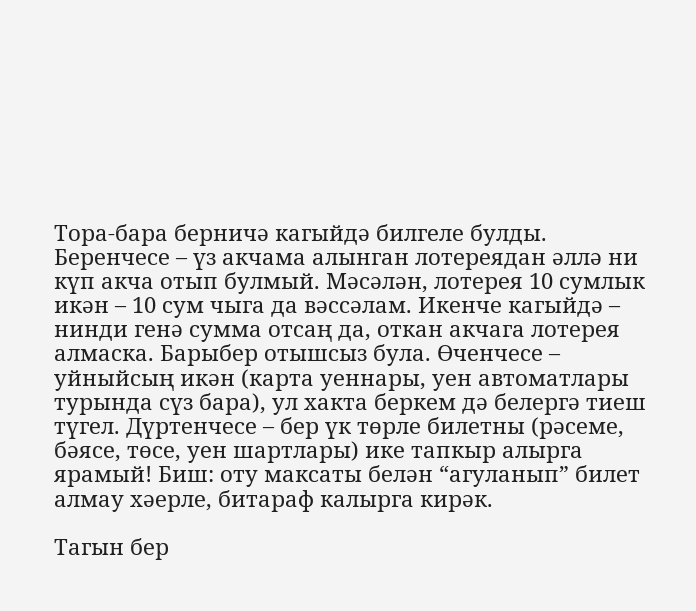Тора-бара берничә кагыйдә билгеле булды. Беренчесе – үз акчама алынган лотереядан әллә ни күп акча отып булмый. Мәсәлән, лотерея 10 сумлык икән – 10 сум чыга да вәссәлам. Икенче кагыйдә – нинди генә сумма отсаң да, откан акчага лотерея алмаска. Барыбер отышсыз була. Өченчесе – уйныйсың икән (карта уеннары, уен автоматлары турында сүз бара), ул хакта беркем дә белергә тиеш түгел. Дүртенчесе – бер үк төрле билетны (рәсеме, бәясе, төсе, уен шартлары) ике тапкыр алырга ярамый! Биш: оту максаты белән “агуланып” билет алмау хәерле, битараф калырга кирәк.

Тагын бер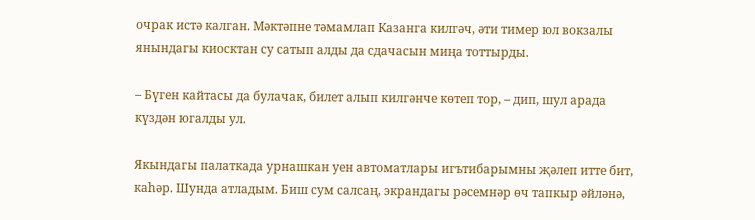очрак истә калган. Мәктәпне тәмамлап Казанга килгәч, әти тимер юл вокзалы янындагы киосктан су сатып алды да сдачасын миңа тоттырды.

– Бүген кайтасы да булачак, билет алып килгәнче көтеп тор, – дип, шул арада күздән югалды ул.

Якындагы палаткада урнашкан уен автоматлары игътибарымны җәлеп итте бит, каһәр. Шунда атладым. Биш сум салсаң, экрандагы рәсемнәр өч тапкыр әйләнә,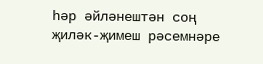һәр әйләнештән соң җиләк-җимеш рәсемнәре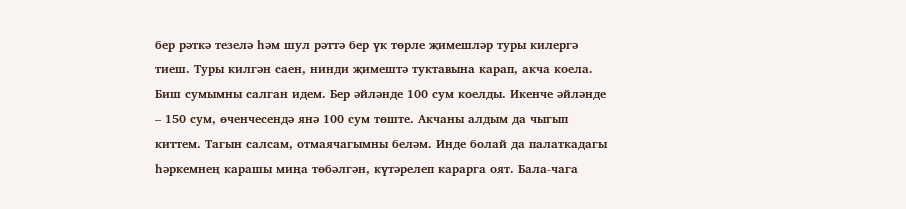бер рәткә тезелә һәм шул рәттә бер үк төрле җимешләр туры килергә тиеш. Туры килгән саен, нинди җимештә туктавына карап, акча коела. Биш сумымны салган идем. Бер әйләнде 100 сум коелды. Икенче әйләнде – 150 сум, өченчесендә янә 100 сум төште. Акчаны алдым да чыгып киттем. Тагын салсам, отмаячагымны беләм. Инде болай да палаткадагы һәркемнең карашы миңа төбәлгән, күтәрелеп карарга оят. Бала-чага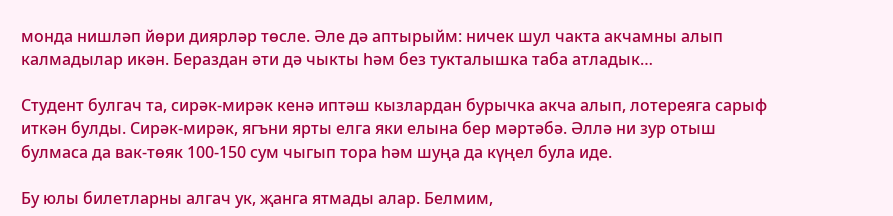монда нишләп йөри диярләр төсле. Әле дә аптырыйм: ничек шул чакта акчамны алып калмадылар икән. Бераздан әти дә чыкты һәм без тукталышка таба атладык…

Студент булгач та, сирәк-мирәк кенә иптәш кызлардан бурычка акча алып, лотереяга сарыф иткән булды. Сирәк-мирәк, ягъни ярты елга яки елына бер мәртәбә. Әллә ни зур отыш булмаса да вак-төяк 100-150 сум чыгып тора һәм шуңа да күңел була иде.

Бу юлы билетларны алгач ук, җанга ятмады алар. Белмим,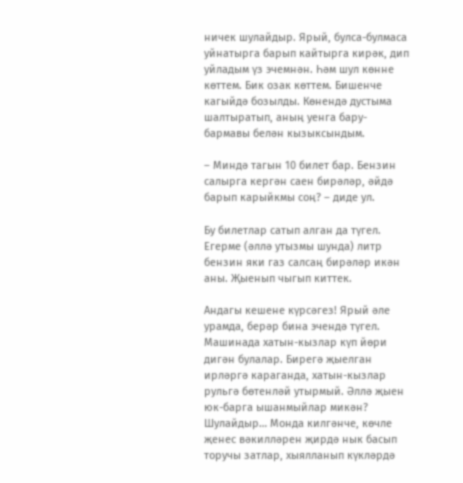ничек шулайдыр. Ярый, булса-булмаса уйнатырга барып кайтырга кирәк, дип уйладым үз эчемнән. Һәм шул көнне көттем. Бик озак көттем. Бишенче кагыйдә бозылды. Көнендә дустыма шалтыратып, аның уенга бару-бармавы белән кызыксындым.

– Миндә тагын 10 билет бар. Бензин салырга кергән саен бирәләр, әйдә барып карыйкмы соң? – диде ул.

Бу билетлар сатып алган да түгел. Егерме (әллә утызмы шунда) литр бензин яки газ салсаң бирәләр икән аны. Җыенып чыгып киттек.

Андагы кешене күрсәгез! Ярый әле урамда, берәр бина эчендә түгел. Машинада хатын-кызлар күп йөри дигән булалар. Бирегә җыелган ирләргә караганда, хатын-кызлар рульгә бөтенләй утырмый. Әллә җыен юк-барга ышанмыйлар микән? Шулайдыр… Монда килгәнче, көчле җенес вәкилләрен җирдә нык басып торучы затлар, хыялланып күкләрдә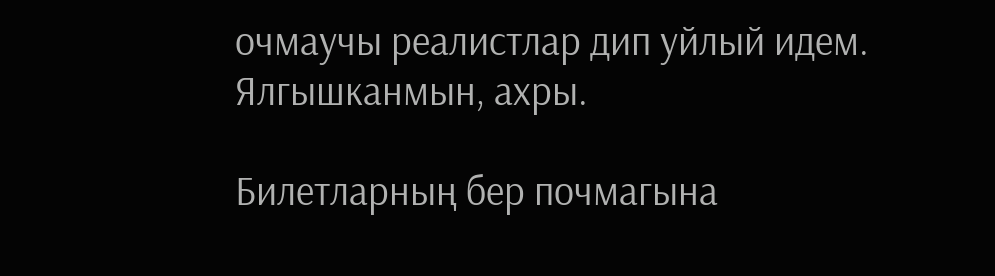очмаучы реалистлар дип уйлый идем. Ялгышканмын, ахры.

Билетларның бер почмагына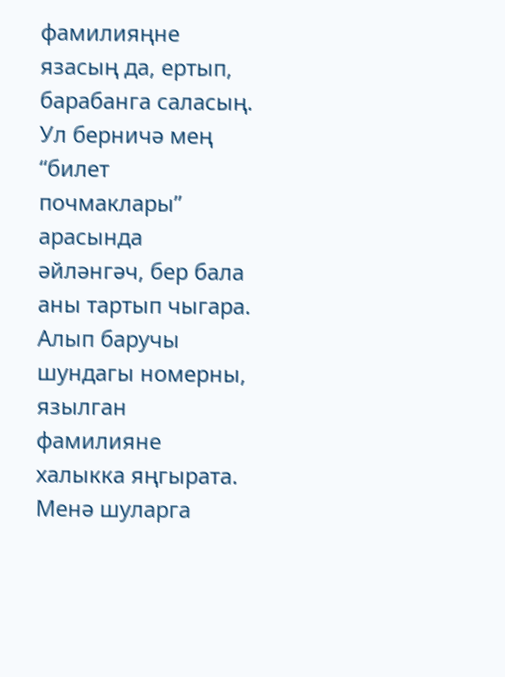фамилияңне язасың да, ертып, барабанга саласың. Ул берничә мең “билет почмаклары” арасында әйләнгәч, бер бала аны тартып чыгара. Алып баручы шундагы номерны, язылган фамилияне халыкка яңгырата. Менә шуларга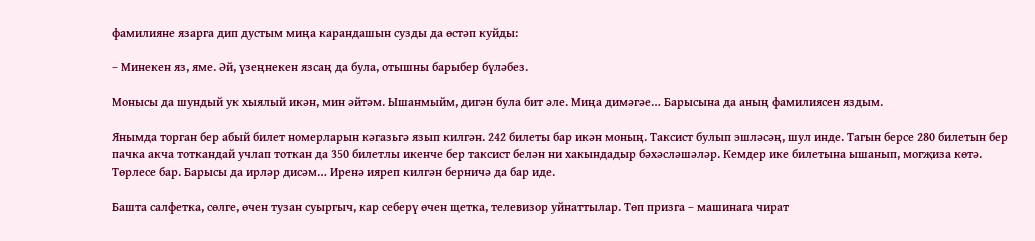фамилияне язарга дип дустым миңа карандашын сузды да өстәп куйды:

– Минекен яз, яме. Әй, үзеңнекен язсаң да була, отышны барыбер бүләбез.

Монысы да шундый ук хыялый икән, мин әйтәм. Ышанмыйм, дигән була бит әле. Миңа димәгәе… Барысына да аның фамилиясен яздым.

Янымда торган бер абый билет номерларын кәгазьгә язып килгән. 242 билеты бар икән моның. Таксист булып эшләсәң, шул инде. Тагын берсе 280 билетын бер пачка акча тоткандай учлап тоткан да 350 билетлы икенче бер таксист белән ни хакындадыр бәхәсләшәләр. Кемдер ике билетына ышанып, могҗиза көтә. Төрлесе бар. Барысы да ирләр дисәм… Иренә ияреп килгән берничә да бар иде.

Башта салфетка, сөлге, өчен тузан суыргыч, кар себерү өчен щетка, телевизор уйнаттылар. Төп призга – машинага чират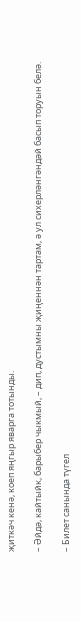җиткәч кенә, коеп яңгыр яварга тотынды.

– Әйдә, кайтыйк, барыбер чыкмый, – дип, дустымны җиңеннән тартам, ә ул сихерләнгәндәй басып торуын белә.

– Билет санында түгел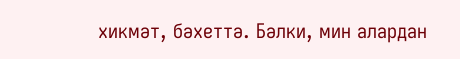хикмәт, бәхеттә. Бәлки, мин алардан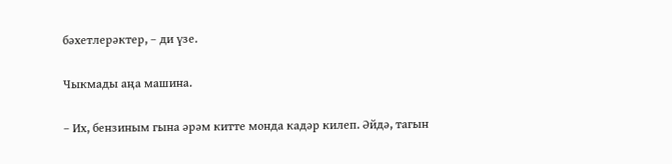бәхетлерәктер, – ди үзе.

Чыкмады аңа машина.

– Их, бензиным гына әрәм китте монда кадәр килеп. Әйдә, тагын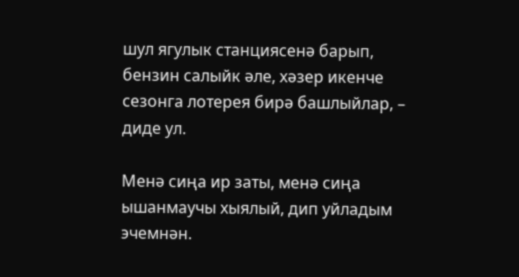шул ягулык станциясенә барып, бензин салыйк әле, хәзер икенче сезонга лотерея бирә башлыйлар, – диде ул.

Менә сиңа ир заты, менә сиңа ышанмаучы хыялый, дип уйладым эчемнән.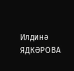Илдинә ЯДКӘРОВА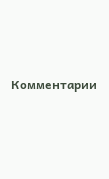Комментарии